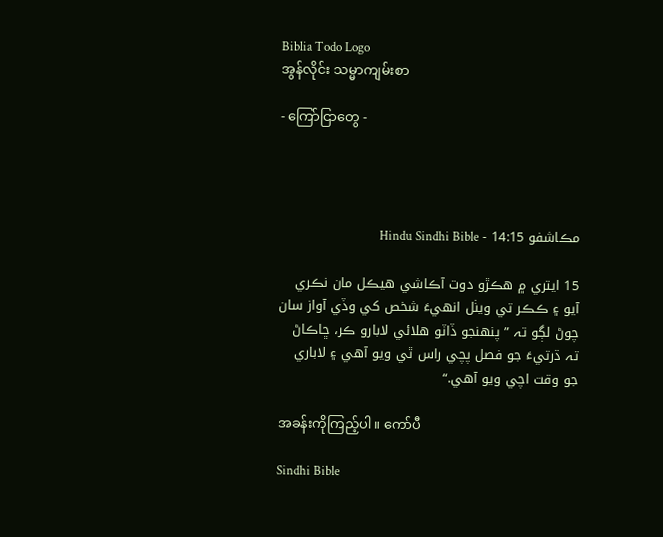Biblia Todo Logo
အွန်လိုင်း သမ္မာကျမ်းစာ

- ကြော်ငြာတွေ -




مڪاشفو 14:15 - Hindu Sindhi Bible

15 ايتري ۾ هڪڙو دوت آڪاشي هيڪل مان نڪري آيو ۽ ڪڪر تي ويٺل انهيءَ شخص کي وڏي آواز سان چوڻ لڳو تہ ”پنهنجو ڏاٽو هلائي لابارو ڪر، ڇاڪاڻ تہ ڌرتيءَ جو فصل پچي راس ٿي ويو آهي ۽ لاباري جو وقت اچي ويو آهي.“

အခန်းကိုကြည့်ပါ။ ကော်ပီ

Sindhi Bible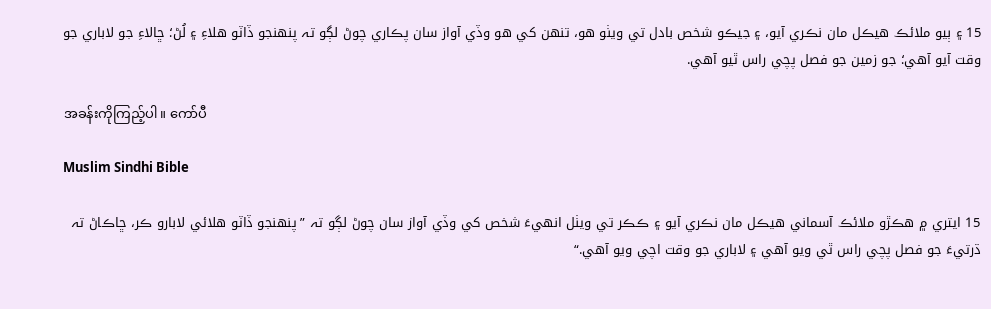15 ۽ ٻيو ملائڪ هيڪل مان نڪري آيو، ۽ جيڪو شخص بادل تي ويٺو هو، تنهن کي هو وڏي آواز سان پڪاري چوڻ لڳو تہ پنهنجو ڏاٽو هلاءِ ۽ لُڻ؛ ڇالاءِ جو لاباري جو وقت آيو آهي؛ جو زمين جو فصل پچي راس ٿيو آهي.

အခန်းကိုကြည့်ပါ။ ကော်ပီ

Muslim Sindhi Bible

15 ايتري ۾ هڪڙو ملائڪ آسماني هيڪل مان نڪري آيو ۽ ڪڪر تي ويٺل انهيءَ شخص کي وڏي آواز سان چوڻ لڳو تہ ”پنهنجو ڏاٽو هلائي لابارو ڪر، ڇاڪاڻ تہ ڌرتيءَ جو فصل پچي راس ٿي ويو آهي ۽ لاباري جو وقت اچي ويو آهي.“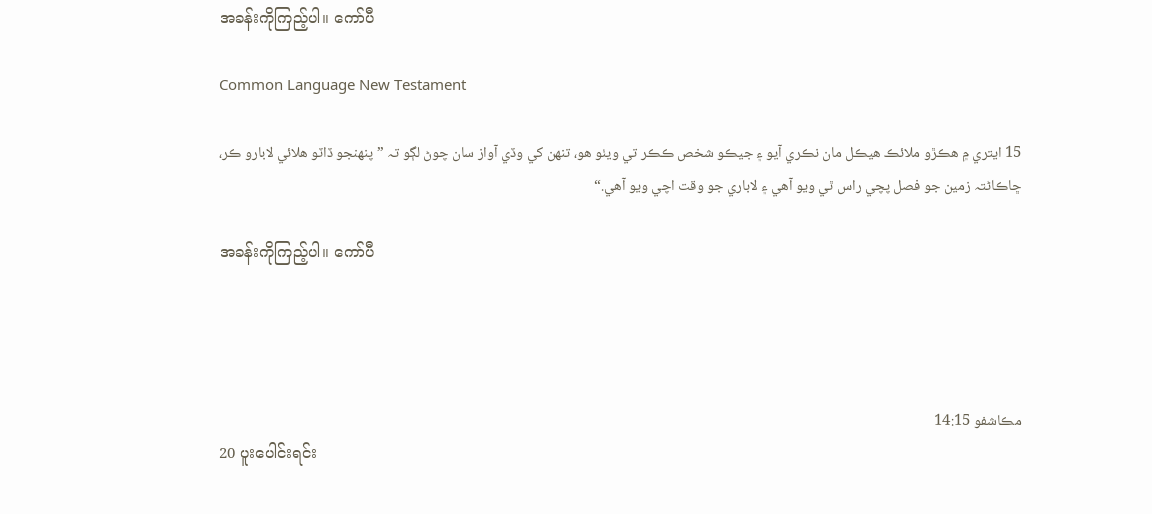အခန်းကိုကြည့်ပါ။ ကော်ပီ

Common Language New Testament

15 ايتري ۾ ھڪڙو ملائڪ ھيڪل مان نڪري آيو ۽ جيڪو شخص ڪڪر تي ويٺو ھو، تنھن کي وڏي آواز سان چوڻ لڳو تہ ”پنھنجو ڏاٽو ھلائي لابارو ڪر، ڇاڪاڻتہ زمين جو فصل پچي راس ٿي ويو آھي ۽ لاباري جو وقت اچي ويو آھي.“

အခန်းကိုကြည့်ပါ။ ကော်ပီ




مڪاشفو 14:15
20 ပူးပေါင်းရင်း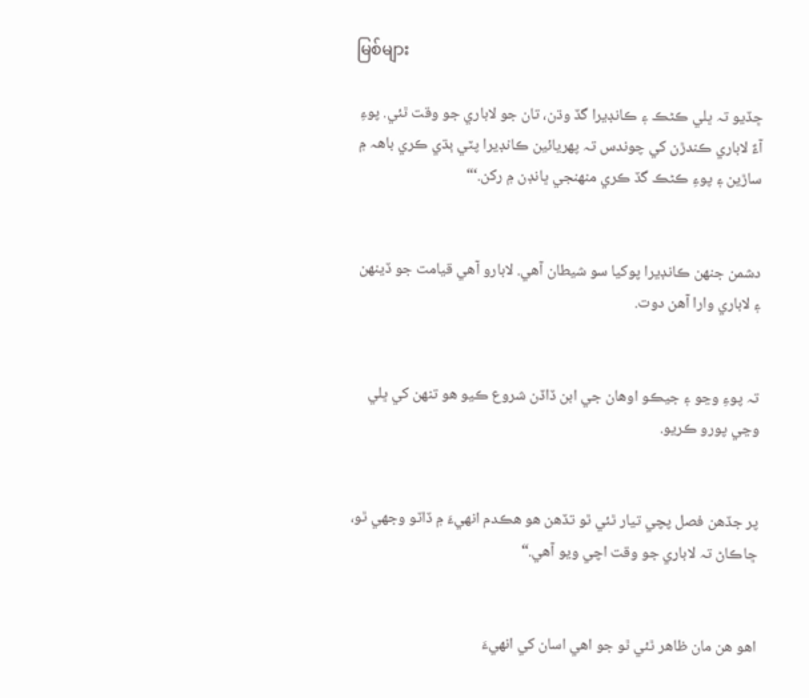မြစ်များ

ڇڏيو تہ ڀلي ڪڻڪ ۽ ڪانڊيرا گڏ وڌن، تان جو لاباري جو وقت ٿئي. پوءِ آءٌ لاباري ڪندڙن کي چوندس تہ پهريائين ڪانڊيرا پٽي ٻڌي ڪري باهہ ۾ ساڙين ۽ پوءِ ڪڻڪ گڏ ڪري منهنجي ڀانڊن ۾ رکن.‘“


دشمن جنهن ڪانڊيرا پوکيا سو شيطان آهي. لابارو آهي قيامت جو ڏينهن ۽ لاباري وارا آهن دوت.


تہ پوءِ وڃو ۽ جيڪو اوهان جي ابن ڏاڏن شروع ڪيو هو تنهن کي ڀلي وڃي پورو ڪريو.


پر جڏهن فصل پچي تيار ٿئي ٿو تڏهن هو هڪدم انهيءَ ۾ ڏاٽو وجھي ٿو، ڇاڪاڻ تہ لاباري جو وقت اچي ويو آهي.“


اهو هن مان ظاهر ٿئي ٿو جو اهي اسان کي انهيءَ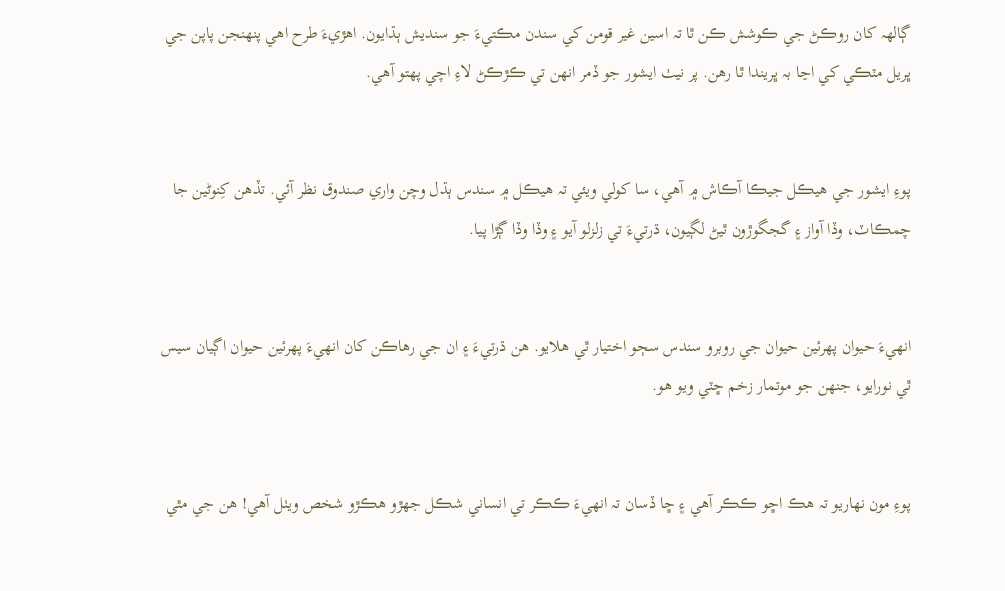ڳالهہ کان روڪڻ جي ڪوشش ڪن ٿا تہ اسين غير قومن کي سندن مڪتيءَ جو سنديش ٻڌايون. اهڙيءَ طرح اهي پنهنجن پاپن جي ڀريل مٽڪي کي اڃا بہ ڀريندا ٿا رهن. پر نيٺ ايشور جو ڏمر انهن تي ڪڙڪڻ لاءِ اچي پهتو آهي.


پوءِ ايشور جي هيڪل جيڪا آڪاش ۾ آهي، سا کولي ويئي تہ هيڪل ۾ سندس ٻڌل وچن واري صندوق نظر آئي. تڏهن کِنوڻين جا چمڪاٽ، وڏا آواز ۽ گجگوڙون ٿيڻ لڳيون، ڌرتيءَ تي زلزلو آيو ۽ وڏا وڏا ڳڙا پيا.


انهيءَ حيوان پهرئين حيوان جي روبرو سندس سڄو اختيار ٿي هلايو. هن ڌرتيءَ ۽ ان جي رهاڪن کان انهيءَ پهرئين حيوان اڳيان سيس ٿي نورايو، جنهن جو موتمار زخم ڇٽي ويو هو.


پوءِ مون نهاريو تہ هڪ اڇو ڪڪر آهي ۽ ڇا ڏسان تہ انهيءَ ڪڪر تي انساني شڪل جهڙو هڪڙو شخص ويٺل آهي! هن جي مٿي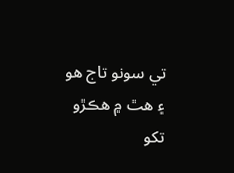تي سونو تاج هو ۽ هٿ ۾ هڪڙو تکو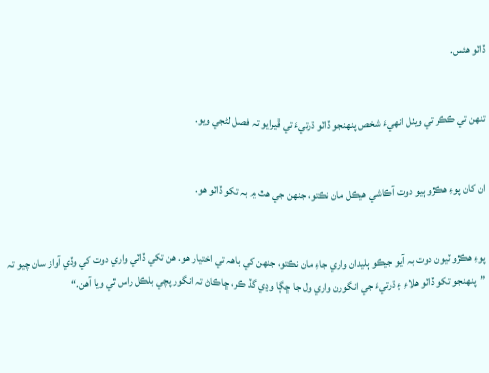ڏاٽو هئس.


تنهن تي ڪڪر تي ويٺل انهيءَ شخص پنهنجو ڏاٽو ڌرتيءَ تي ڦيرايو تہ فصل لڻجي ويو.


ان کان پوءِ هڪڙو ٻيو دوت آڪاشي هيڪل مان نڪتو، جنهن جي هٿ ۾ بہ تکو ڏاٽو هو.


پوءِ هڪڙو ٽيون دوت بہ آيو جيڪو ٻليدان واري جاءِ مان نڪتو، جنهن کي باهہ تي اختيار هو. هن تکي ڏاٽي واري دوت کي وڏي آواز سان چيو تہ ”پنهنجو تکو ڏاٽو هلاءِ ۽ ڌرتيءَ جي انگورن واري ول جا ڇڳا وڍي گڏ ڪر، ڇاڪاڻ تہ انگور پچي بلڪل راس ٿي ويا آهن.“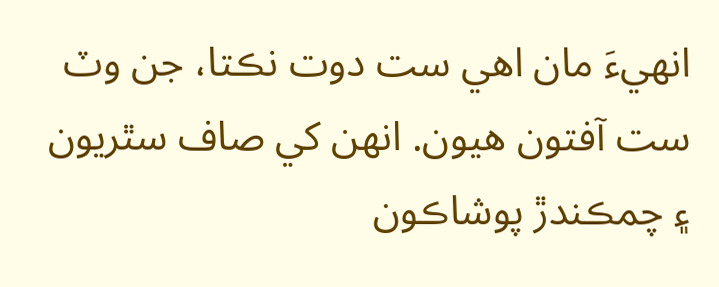انهيءَ مان اهي ست دوت نڪتا، جن وٽ ست آفتون هيون. انهن کي صاف سٿريون ۽ چمڪندڙ پوشاڪون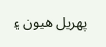پهريل هيون ۽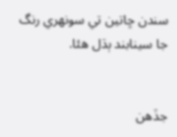سندن ڇاتين تي سونهري رنگ جا سينابند ٻڌل هئا.


جڏهن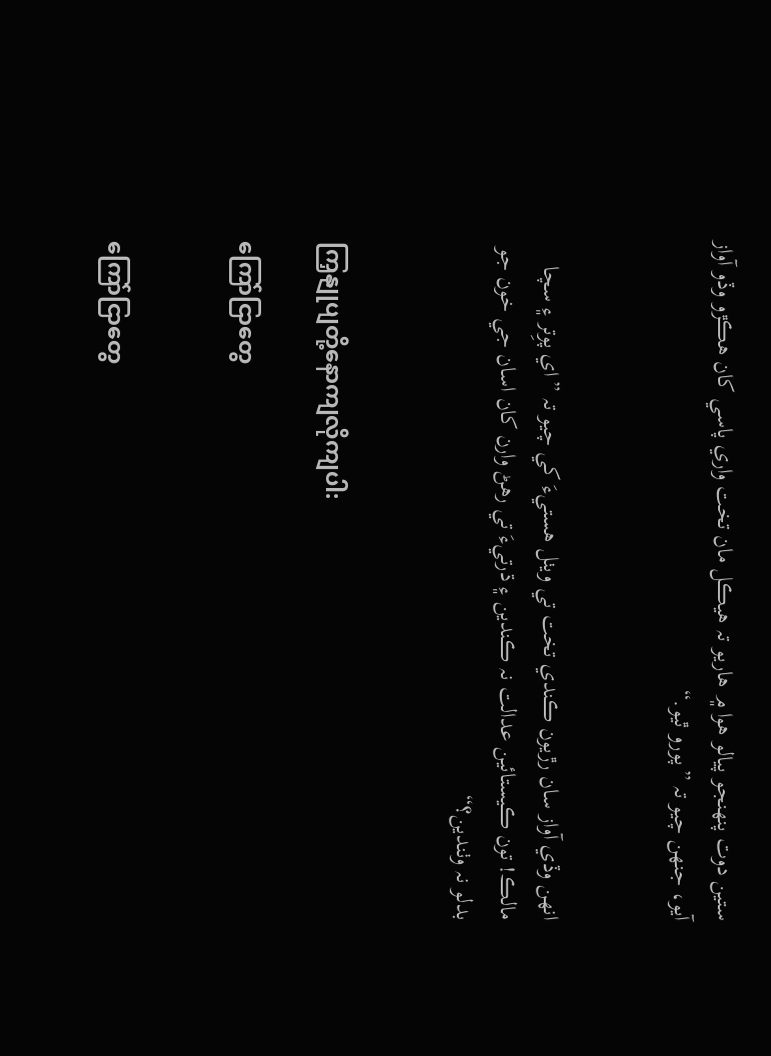ستين دوت پنهنجو پيالو هوا ۾ هاريو تہ هيڪل مان تخت واري پاسي کان هڪڙو وڏو آواز آيو، جنهن چيو تہ ”پورو ٿيو.“


انهن وڏي آواز سان رڙيون ڪندي تخت تي ويٺل هستيءَ کي چيو تہ ”اي پوِتر ۽ سچا مالڪ! تون ڪيستائين عدالت نہ ڪندين ۽ ڌرتيءَ تي رهڻ وارن کان اسان جي خون جو بدلو نہ وٺندين؟“


ကြှနျုပျတို့နောကျလိုကျပါ:

ကြော်ငြာတွေ


ကြော်ငြာတွေ